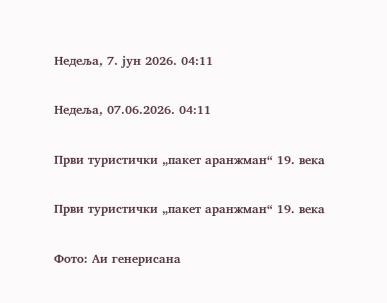Недеља, 7. јун 2026. 04:11

Недеља, 07.06.2026. 04:11

Први туристички „пакет аранжман“ 19. века

Први туристички „пакет аранжман“ 19. века

Фото: Аи генерисана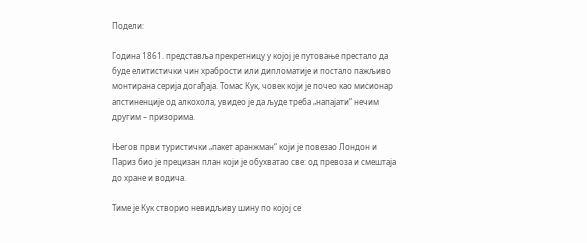Подели:

Година 1861. представља прекретницу у којој је путовање престало да буде елитистички чин храбрости или дипломатије и постало пажљиво монтирана серија догађаја. Томас Кук, човек који је почео као мисионар апстиненције од алкохола, увидео је да људе треба „напајати“ нечим другим – призорима.

Његов први туристички „пакет аранжман“ који је повезао Лондон и Париз био је прецизан план који је обухватао све: од превоза и смештаја до хране и водича.

Тиме је Кук створио невидљиву шину по којој се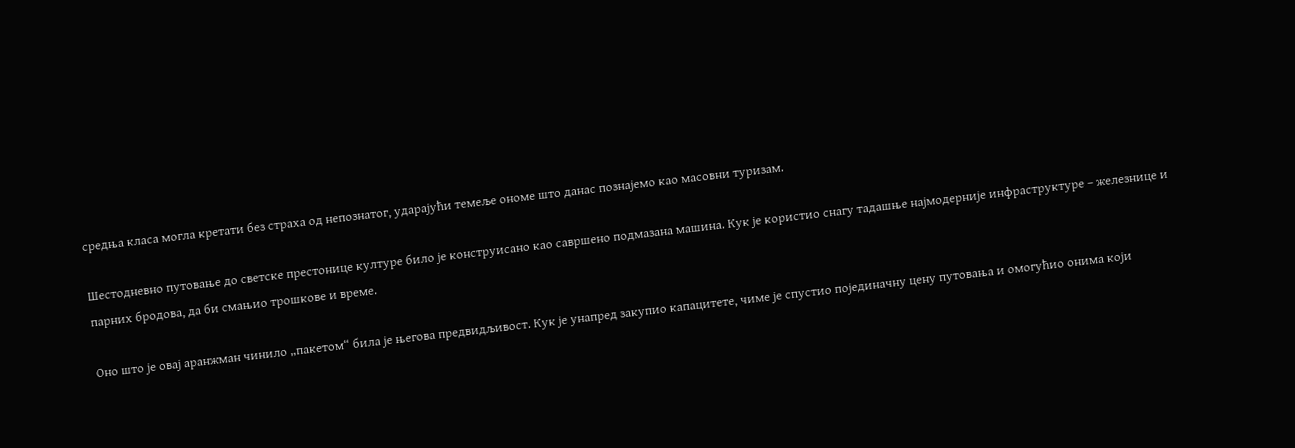средња класа могла кретати без страха од непознатог, ударајући темеље ономе што данас познајемо као масовни туризам.

Шестодневно путовање до светске престонице културе било је конструисано као савршено подмазана машина. Кук је користио снагу тадашње најмодерније инфраструктуре – железнице и парних бродова, да би смањио трошкове и време.

Оно што је овај аранжман чинило „пакетом“ била је његова предвидљивост. Кук је унапред закупио капацитете, чиме је спустио појединачну цену путовања и омогућио онима који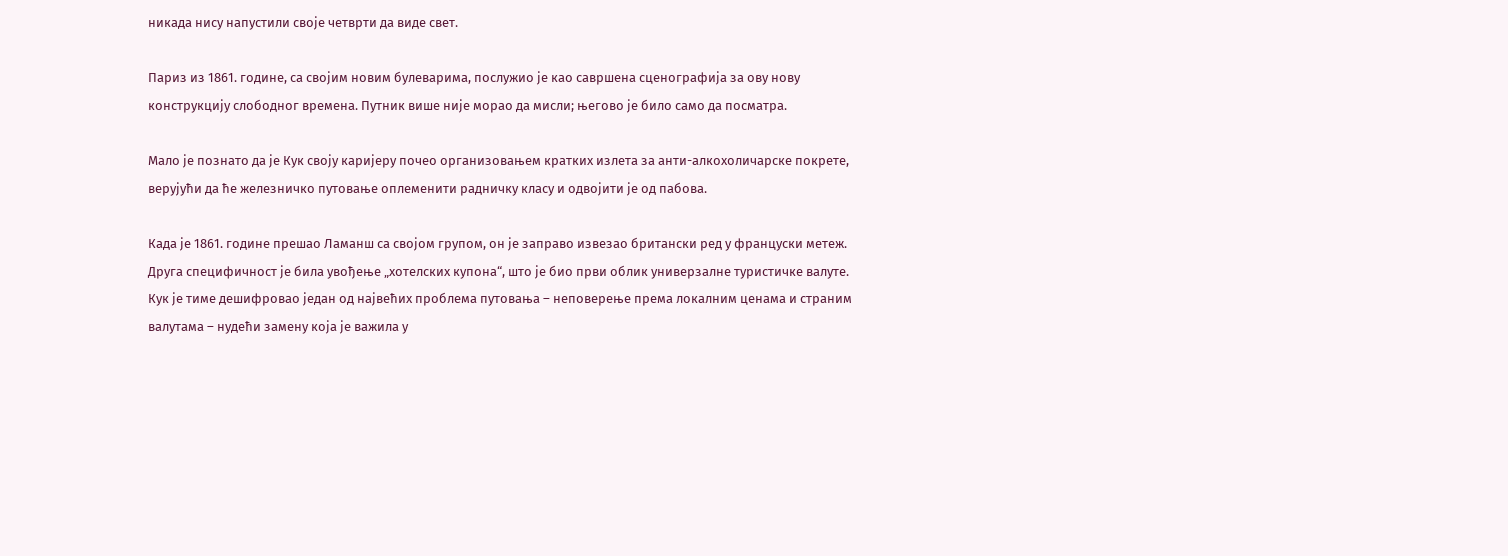никада нису напустили своје четврти да виде свет.

Париз из 1861. године, са својим новим булеварима, послужио је као савршена сценографија за ову нову конструкцију слободног времена. Путник више није морао да мисли; његово је било само да посматра.

Мало је познато да је Кук своју каријеру почео организовањем кратких излета за анти-алкохоличарске покрете, верујући да ће железничко путовање оплеменити радничку класу и одвојити је од пабова.

Када је 1861. године прешао Ламанш са својом групом, он је заправо извезао британски ред у француски метеж. Друга специфичност је била увођење „хотелских купона“, што је био први облик универзалне туристичке валуте. Кук је тиме дешифровао један од највећих проблема путовања – неповерење према локалним ценама и страним валутама – нудећи замену која је важила у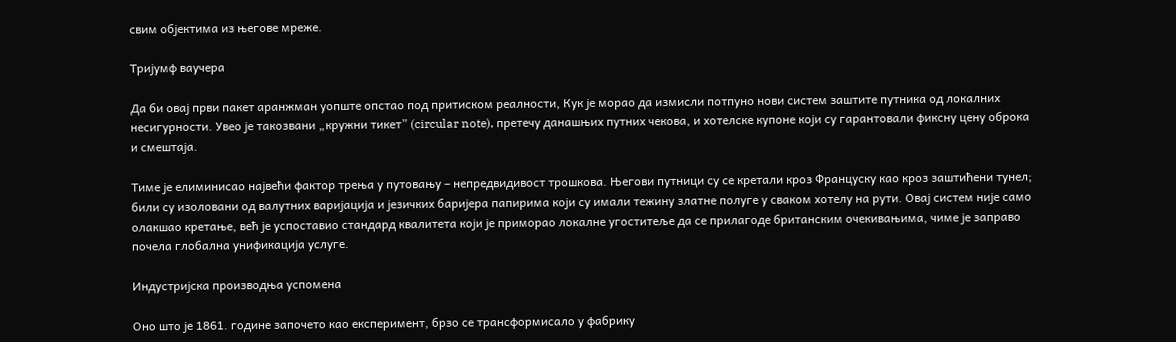свим објектима из његове мреже.

Тријумф ваучера

Да би овај први пакет аранжман уопште опстао под притиском реалности, Кук је морао да измисли потпуно нови систем заштите путника од локалних несигурности. Увео је такозвани „кружни тикет” (circular note), претечу данашњих путних чекова, и хотелске купоне који су гарантовали фиксну цену оброка и смештаја.

Тиме је елиминисао највећи фактор трења у путовању – непредвидивост трошкова. Његови путници су се кретали кроз Француску као кроз заштићени тунел; били су изоловани од валутних варијација и језичких баријера папирима који су имали тежину златне полуге у сваком хотелу на рути. Овај систем није само олакшао кретање, већ је успоставио стандард квалитета који је приморао локалне угоститеље да се прилагоде британским очекивањима, чиме је заправо почела глобална унификација услуге.

Индустријска производња успомена

Оно што је 1861. године започето као експеримент, брзо се трансформисало у фабрику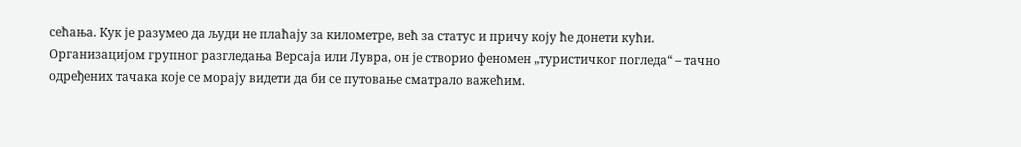сећања. Кук је разумео да људи не плаћају за километре, већ за статус и причу коју ће донети кући. Организацијом групног разгледања Версаја или Лувра, он је створио феномен „туристичког погледа“ – тачно одређених тачака које се морају видети да би се путовање сматрало важећим.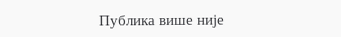Публика више није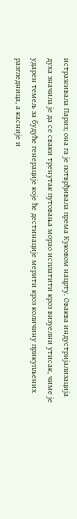истраживала Париз; она га је потврђивала према Куковом нацрту. Оваква индустријализација духа значила је да се сваки тренутак путовања морао исплатити кроз визуелни утисак, чиме је ударен темељ за будуће генерације које ће дестинације мерити кроз количину прикупљених разгледница, а касније и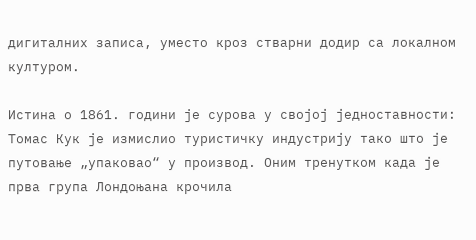дигиталних записа, уместо кроз стварни додир са локалном културом.

Истина о 1861. години је сурова у својој једноставности: Томас Кук је измислио туристичку индустрију тако што је путовање „упаковао“ у производ. Оним тренутком када је прва група Лондоњана крочила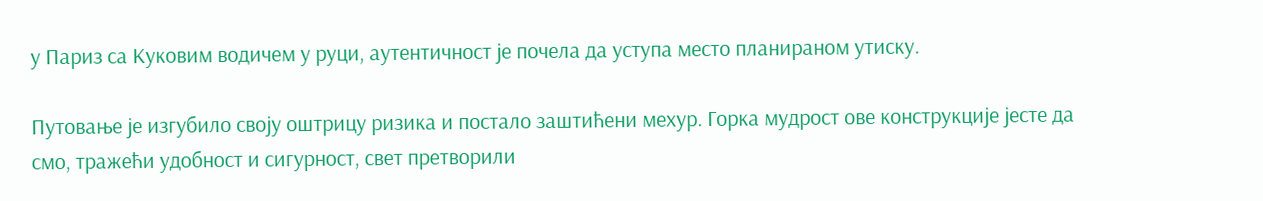у Париз са Куковим водичем у руци, аутентичност је почела да уступа место планираном утиску.

Путовање је изгубило своју оштрицу ризика и постало заштићени мехур. Горка мудрост ове конструкције јесте да смо, тражећи удобност и сигурност, свет претворили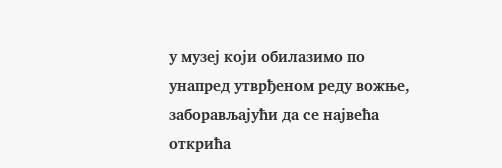у музеј који обилазимо по унапред утврђеном реду вожње, заборављајући да се највећа открића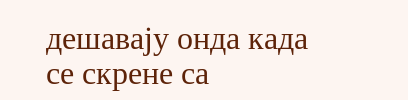дешавају онда када се скрене са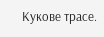Кукове трасе.